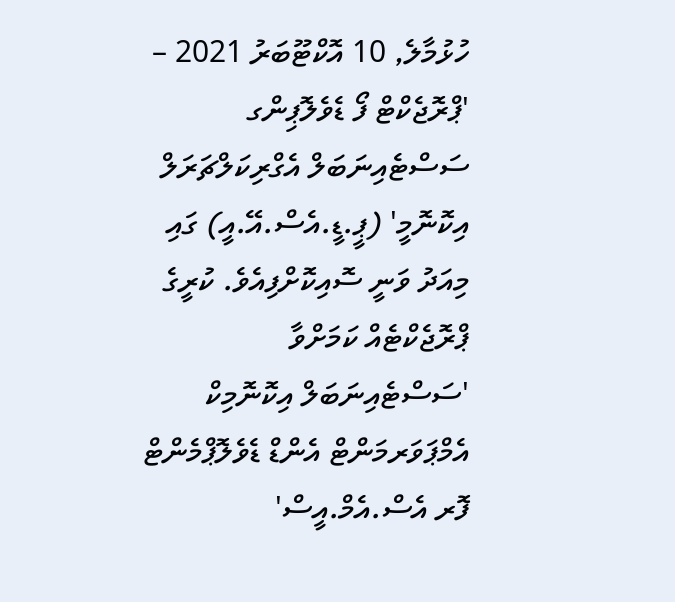ހުޅުމާލެ, 10 އޮކްޓޫބަރު 2021 – 'ޕްރޮޖެކްޓް ފޯ ޑެވެލޮޕިންގ ސަސްޓެއިނަބަލް އެގްރިކަލްޗަރަލް އިކޮނޮމީ' (ޕީ.ޑީ.އެސް.އޭ.އީ) ގައި މިއަދު ވަނީ ސޮއިކޮށްފިއެވެ. ކުރީގެ ޕްރޮޖެކްޓެއް ކަމަށްވާ 'ސަސްޓެއިނަބަލް އިކޮނޮމިކް އެމްޕަވަރމަންޓް އެންޑް ޑެވެލޮޕްމެންޓް ފޮރ އެސް.އެމް.އީސް'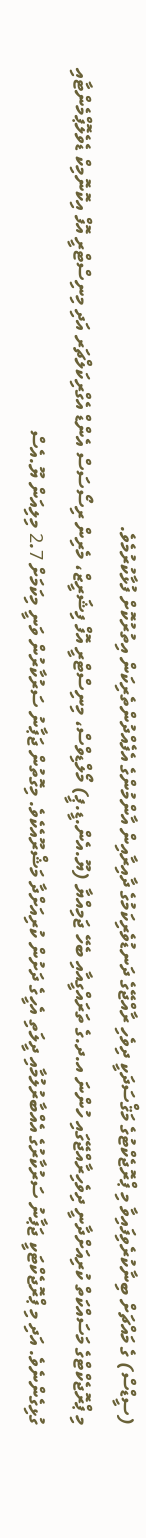(ސީޑްސް) ގެ މައްޗަށް ބިނާކުރެވިފައިވާ މި ޕްރޮޖެކްޓުގެ މަޤްސަދަކީ ދިވެހި ރާއްޖޭގެ ދަނޑުވެރިކަމުގެ ދާއިރާއިން އާންމުންގެ އެފެއްދުންތެރިކަން އިތުރުކޮށް ފުޅާކުރުމެވެ.
މި ޕްރޮޖެކްޓްގެ މަސައްކަތް ކުރިއަށްދާނީ ދިވެހިރާއްޖޭގައި ހުންނަ އ.ދ.ގެ ތަރައްގީއާއި ބެހޭ ޖަމިއްޔާ (ޔޫ.އެން.ޑީ.ޕީ) މޯލްޑިވްސް، މިނިސްޓްރީ އޮފް ފިޝަރީޒް، މެރިން ރިސޯސަސް އެންޑް އެގްރިކަލްޗަރ އަދި މިނިސްޓްރީ އޮފް އިކޮނޮމިކް ޑެވެލޮޕްމެންޓާއި ގުޅިގެންނެވެ. އަދި މި ޕްރޮޖެކްޓަކީ ޖަޕާނު ސަރުކާރުގެ އެއްބާރުލުމާއި ދީލަތި އެހީގެ ދަށުން ކުރިއަށްދާ މަޝްރޫއެކެވެ. މިގޮތުން ޖަޕާނު ސަރުކާރުން ވަނީ މިކަމަށް 2.7 މިލިއަން ޔޫ.އެސް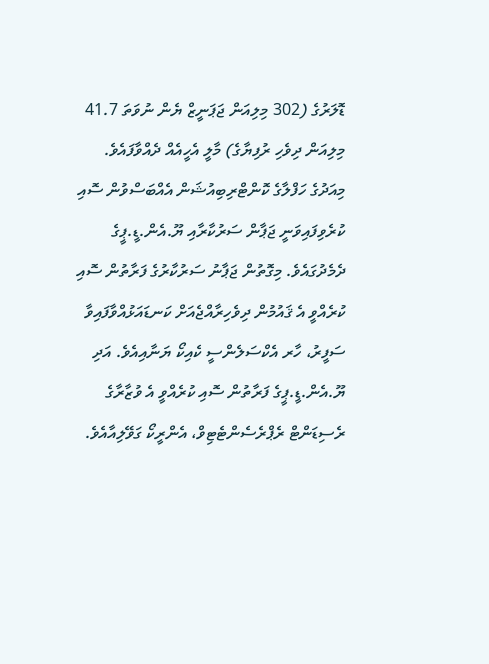ޑޮލަރުގެ (302 މިލިއަން ޖަޕަނީޒް ޔެން ނުވަތަ 41.7 މިލިއަން ދިވެހި ރުފިޔާގެ) މާލީ އެހީއެއް ދެއްވާފައެވެ.
މިއަދުގެ ހަފްލާގެ ކޮންޓްރިބިއުޝަން އެއްބަސްވުން ސޮއި ކުރެވިފައިވަނީ ޖަޕާން ސަރުކާރާއި ޔޫ.އެން.ޑީ.ޕީގެ ދެމެދުގައެވެ. މިގޮތުން ޖަޕާނު ސަރުކާރުގެ ފަރާތުން ސޮއި ކުރެއްވީ އެ ޤައުމުން ދިވެހިރާއްޖެއަށް ކަނޑައަޅުއްވާފައިވާ ސަފީރު، ހާރ އެކްސަލެންސީ ކެއިކޯ ޔަނާއިއެވެ. އަދި ޔޫ.އެން.ޑީ.ޕީގެ ފަރާތުން ސޮއި ކުރެއްވީ އެ ވުޒާރާގެ ރެސިޑަންޓް ރެޕްރެސެންޓެޓިވް، އެންރީކޯ ގަވޭލިއާއެވެ.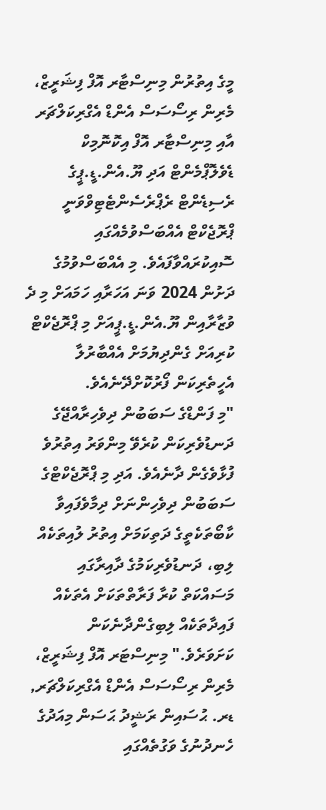މީގެ އިތުރުން މިނިސްޓާރ އޮފް ފިޝަރީޒް، މެރިން ރިސޯސަސް އެންޑް އެގްރިކަލްޗަރ އާއި މިނިސްޓާރ އޮފް އިކޮނޮމިކް ޑެވެލޮޕްމެންޓް އަދި ޔޫ.އެން.ޑީ.ޕީގެ ރެސިޑެންޓް ރެޕްރެސެންޓެޓިވްވަނީ ޕްރޮޖެކްޓް އެއްބަސްވުމެއްގައި ސޮއިކުރައްވާފައެވެ. މި އެއްބަސްވުމުގެ ދަށުން 2024 ވަނަ އަހަރާއި ހަމައަށް މި ދެ ވުޒާރާއިން ޔޫ.އެން.ޑީ.ޕީއަށް މި ޕްރޮޖެކްޓް ކުރިއަށް ގެންދިޔުމަށް އެއްބާރުލާ އެހީތެރިކަން ފޯރުކޮށްދޭނެއެވެ.
"މި ފަންޑްގެ ސަބަބުން ދިވެހިރާއްޖޭގެ ދަނޑުވެރިކަން ކުރެވޭ މިންވަރު އިތުރުވެ ފުޅާވެގެން ދާނެއެވެ. އަދި މި ޕްރޮޖެކްޓްގެ ސަބަބުން ދިވެހިންނަށް ދިމާވެފައިވާ ކާބޯތަކެތީގެ ދަތިކަމަށް އިތުރު ލުއިތަކެއް ލިބި، ދަނޑުވެރިކަމުގެ ދާއިރާގައި މަސައްކަތް ކުރާ ފަރާތްތަކަށް އެތަކެއް ފައިދާތަކެއް ލިބިގެންދާނެކަން ކަށަވަރެވެ." މިނިސްޓަރ އޮފް ފިޝަރީޒް، މެރިން ރިސޯސަސް އެންޑް އެގްރިކަލްޗަރ, ޑރ. ޙުސައިން ރަޝީދު ޙަސަން މިއަދުގެ ހެނދުނުގެ ވަގުތެއްގައި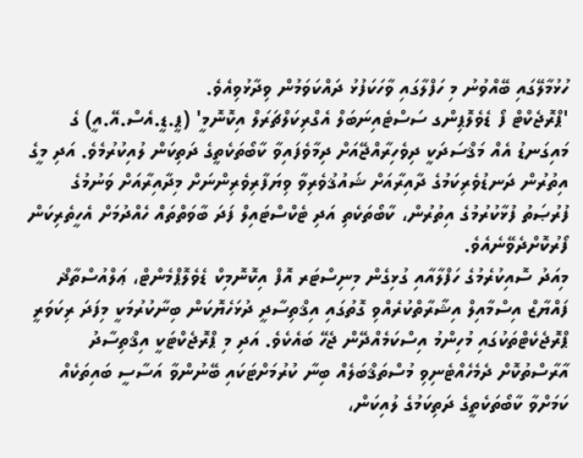ހުޅުމާލޭގައި ބޭއްވުނު މި ހަފްލާގައި ވާހަކަފުޅު ދައްކަވަމުން ވިދާޅުވިއެވެ.
'ޕްރޮޖެކްޓް ފޯ ޑެވެލޮޕިންގ ސަސްޓެއިނަބަލް އެގްރިކަލްޗަރަލް އިކޮނޮމީ' (ޕީ.ޑީ.އެސް.އޭ.އީ) ގެ މައިގަނޑު އެއް މަޤްސަދަކީ ދިވެހިރާއްޖޭއަށް ދިމާވެފައިވާ ކާބޯތަކެތީގެ ދަތިކަން ލުއިކުރުމެވެ. އަދި މީގެ އިތުރުން ދަނޑުވެރިކަމުގެ ދާއިރާއަށް ޝައުޤުވެރިވާ ވިޔަފާރިވެރިންނަށް މިދާއިރާއަށް ވަނުމުގެ ފުރުޞަތު ފުޅާކުރުމުގެ އިތުރުން، ކާބޯތަކެތި އަދި ޓެކްސްޓައިލް ފަދަ ބާވަތްތައް ހެއްދުމަށް އެހީތެރިކަން ފޯރުކޮށްދެވޭނެއެވެ.
މިއަދު ސޮއިކުރެމުގެ ހަފްލާއާއި ގުޅިގެން މިނިސްޓަރ އޮފް އިކޮނޮމިކް ޑެވެލޮޕްމެންޓް، ޢަލްއުސްތާޛް ފައްޔާޒް އިސްމާއިލް އިޝާރާތްކުރެއްވި ގޮތުގައި އިޤްތިސާދީ ދުޅަހެޔޮކަން ބިނާކުރުމަކީ މިފަދަ ރިކަވަރީ ޕްރޮޖެކެޓްތަކުގައި މުހިންމު އިސްކަމެއްދޭން ޖެހޭ ބައެކެވެ. އަދި މި ޕްރޮޖެކްޓަކީ އިޤްތިސާދު އާރާސްތުކޮށް ދެމެހެއްޓެނިވި މުސްތަޤްބަލެއް ބިނާ ކުރުމަށްޓަކައި ބޭނުންވާ އަސާސީ ބައިތަކެއް ކަމަށްވާ ކާބޯތަކެތީގެ ދަތިކަމުގެ ލުއިކަން،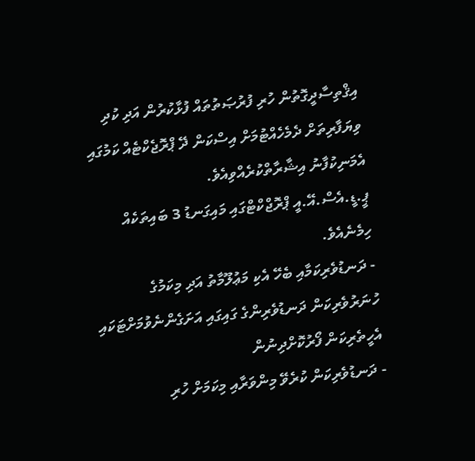އިޤްތިސާދީގޮތުން ހުރި ފުރުޞަތުތައް ފުޅާކުރުން އަދި ކުދި ވިޔަފާރިތަށް ދެމެހެއްޓުމަށް އިސްކަން ދޭ ޕްރޮޖެކްޓެއް ކަމުގައި އެމަނިކުފާނު އިޝާރާތްކުރެއްވިއެވެ.
ޕީ.ޑީ.އެސް.އޭ.އީ ޕްރޮޖްކްޓްގައި މައިގަނޑު 3 ބައިތަކެއް ހިމެނެއެވެ.
- ދަނޑުވެރިކަމާއި ބެހޭ އެކި މަޢުލޫމާތު އަދި މިކަމުގެ ހުނަރުވެރިކަން ދަނޑުވެރިންގެ ގައިގައި އަށަގެންނެވުމަށްޓަކައި އެހީތެރިކަން ފޯރުކޮށްދިނުން
- ދަނޑުވެރިކަން ކުރެވޭ މިންވަރާއި މިކަމަށް ހުރި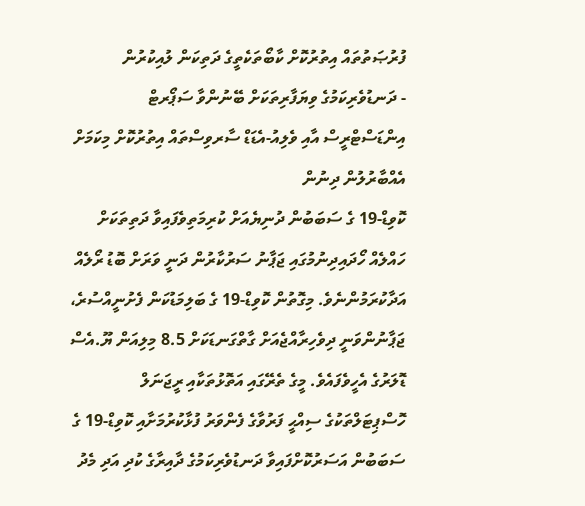ފުރުޞަތުތައް އިތުރުކޮށް ކާބޯތަކެތީގެ ދަތިކަން ލުއިކުރުން
- ދަނޑުވެރިކަމުގެ ވިޔަފާރިތަކަށް ބޭނުންވާ ސަޕޯރޓް އިންޑަސްޓްރީސް އާއި ވެލިއު-އެޑަޑް ސާރވިސްތައް އިތުރުކޮށް މިކަމަށް އެއްބާރުލުން ދިނުން
ކޮވިޑް-19 ގެ ސަބަބުން ދުނިޔެއަށް ކުރިމަތިވެފައިވާ ދަތިތަކަށް ހައްލެއް ހޯދައިދިނުމުގައި ޖަޕާނު ސަރުކާރުން ދަނީ ވަރަށް ބޮޑު ރޯލެއް އަދާކުރަމުންނެވެ. މިގޮތުން ކޮވިޑް-19 ގެ ބަލިމަޑުކަން ފެށުނީއްސުރެ، ޖަޕާނުންވަނީ ދިވެހިރާއްޖެއަށް ގާތްގަނޑަކަށް 8.5 މިލިއަން ޔޫ.އެސް ޑޮލަރުގެ އެހީވެފައެވެ. މީގެ ތެރޭގައި އަތޮޅުތަކާއި ރީޖަނަލް ހޮސްޕިޓަލްތަކުގެ ސިއްޙީ ފަރުވާގެ ފެންވަރު ފުޅާކުރުމަށާއި ކޮވިޑް-19 ގެ ސަބަބުން އަސަރުކޮށްފައިވާ ދަނޑުވެރިކަމުގެ ދާއިރާގެ ކުދި އަދި މެދު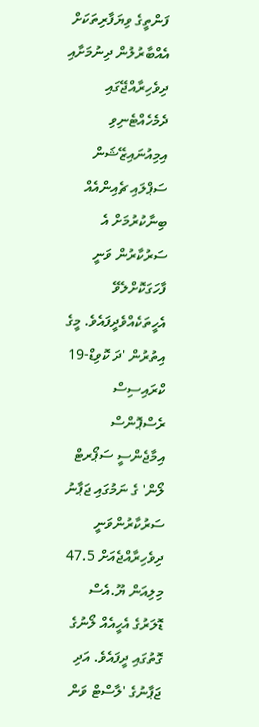ފަންތީގެ ވިޔަފާރިތަކަށް އެއްބާރުލުން ދިނުމަށާއި ދިވެހިރާއްޖޭގައި ދެމެހެއްޓެނިވި އިމިއުނައިޒޭޝަން ސަޕްލައި ޗެއިންއެއް ބިނާކުރުމަށް އެ ސަރުކާރުން ވަނީ ފާހަގަކޮށްލެވޭ އެހީތަކެއްވެދީފައެވެ. މީގެ އިތުރުން 'ދަ ކޮވިޑް-19 ކްރައިސިސް ރެސްޕޮންސް އިމާޖެންސީ ސަޕޯރޓް ލޯން' ގެ ނަމުގައި ޖަޕާނު ސަރުކާރުންވަނީ ދިވެހިރާއްޖެއަށް 47.5 މިލިއަން ޔޫ.އެސް ޑޮލަރުގެ އެހީއެއް ލޯނުގެ ގޮތުގައި ދީފައެވެ. އަދި ޖަޕާނުގެ 'ލާސްޓް ވަން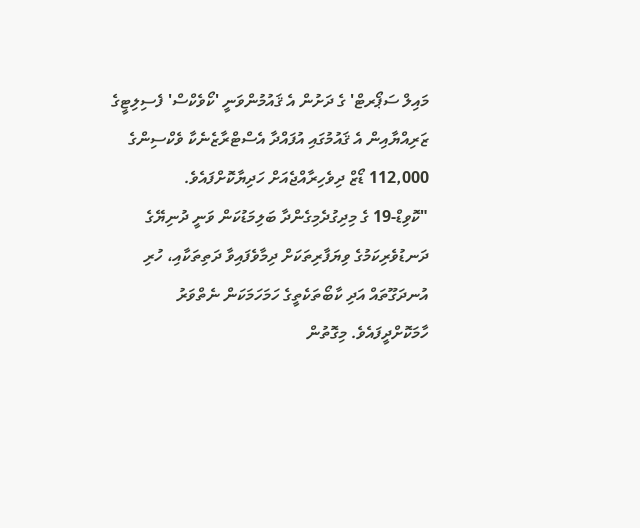މައިލް ސަޕޯރޓް' ގެ ދަށުން އެ ޤައުމުންވަނީ 'ކޯވެކްސް' ފެސިލިޓީގެ ޒަރިއްޔާއިން އެ ޤައުމުގައި އުފައްދާ އެސްޓްރާޒެނެކާ ވެކްސިންގެ 112,000 ޑޯޒް ދިވެހިރާއްޖެއަށް ހަދިޔާކޮށްފައެވެ.
"ކޮވިޑް-19 ގެ މިދިގުދެމިގެންދާ ބަލިމަޑުކަން ވަނީ ދުނިޔޭގެ ދަނޑުވެރިކަމުގެ ވިޔަފާރިތަކަށް ދިމާވެފައިވާ ދަތިތަކާއި، ހުރި އުނދަގޫތައް އަދި ކާބޯތަކެތީގެ ހަމަހަމަކަން ނެތްވަރު ހާމަކޮށްދީފައެވެ. މިގޮތުން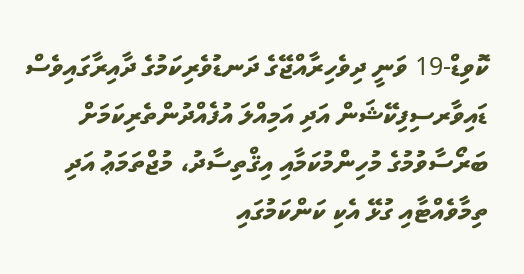ކޮވިޑް-19 ވަނީ ދިވެހިރާއްޖޭގެ ދަނޑުވެރިކަމުގެ ދާއިރާގައިވެސް ޑައިވާރސިފިކޭޝަން އަދި އަމިއްލަ އުފެއްދުންތެރިކަމަށް ބަރޯސާވުމުގެ މުހިންމުކަމާއި އިޤްތިސާދު، މުޖްތަމަޢު އަދި ތިމާވެއްޓާއި ގުޅޭ އެކި ކަންކަމުގައި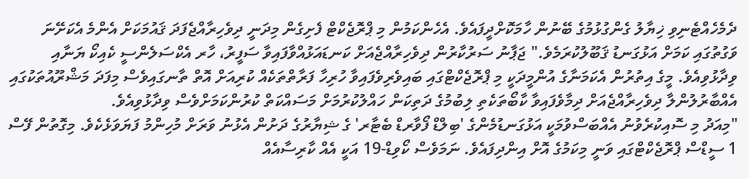ދެމެހެއްޓެނިވި ޚިޔާލު ގެންގުޅުމުގެ ބޭނުން ހާމަކޮށްދީފައެވެ. އެހެންކަމުން މި ޕްރޮޖެކްޓް ފެށިގެން މިދަނީ ދިވެހިރާއްޖެފަދަ ޤައުމަކަށް އެންމެ އެކަށޭނަ ވަގުތުގައި ކަމަށް އަޅުގަނޑު ޤަބޫލުކުރަމެވެ." ޖަޕާނު ސަރުކާރުން ދިވެހިރާއްޖެއަށް ކަނޑައަޅުއްވާފައިވާ ސަފީރު، ހާރ އެކްސަލެންސީ ކެއިކޯ ޔަނާއި ވިދާޅުވިއެވެ. މީގެ އިތުރުން އެކަމަނާގެ އުންމީދަކީ މި ޕްރޮޖެކްޓްގައި ބައިވެރިވެފައިވާ ހުރިހާ ފަރާތްތަކެއް ކުރިއަށް އޮތް ތާނގައިވެސް މިފަދަ މަޝްރޫއުތަކުގައި އެއްބާރުލުންލާ ދިވެހިރާއްޖެއަށް ދިމާވެފައިވާ ކާބޯތަކެތި ލިބުމުގެ ދަތިކަން ހައްލުކުރުމަށް މަސައްކަތް ކުރުންކަމަށްވެސް ވިދާޅުވިއެވެ.
"މިއަދު މި ސޮއިކުރެވުނު އެއްބަސްވުމަކީ އަޅުގަނޑުމެންގެ 'ބިލްޑް ފޯވާރޑް ބެޓާރ' ގެ ޝިޔާރުގެ ދަށުން އެޅުނު ވަރަށް މުހިންމު ފަޔަވަޅެކެވެ. މިގޮތުން ފޭސް 1 ސީޑްސް ޕްރޮޖެކްޓްގައި ވަނީ މިކަމުގެ އޮށް އިންދިފައެވެ. ނަމަވެސް ކޯވިޑް-19 އަކީ އެއް ކާރިސާއެއް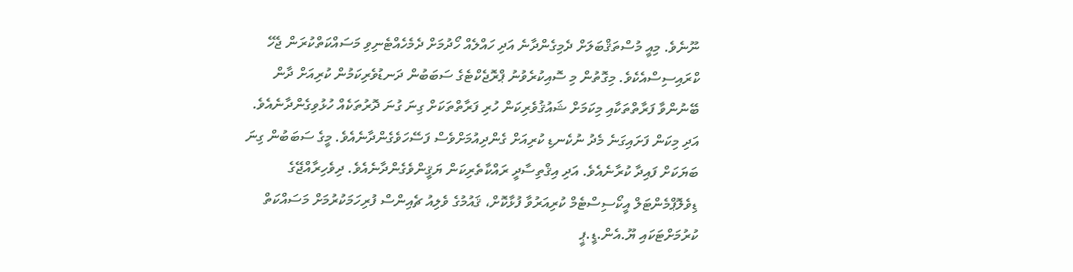ނޫނެވެ. މިއީ މުސްތަޤްބަލަށް ދެމިގެންދާނެ އަދި ހައްލެއް ހޯދުމަށް ދެމެހެއްޓެނިވި މަސައްކަތްކުރަން ޖެހޭ ކްރައިސިސްއެކެވެ. މިގޮތުން މި ސޮއިކުރެވުނު ޕްރޮޖެކްޓެގެ ސަބަބުން ދަނޑުވެރިކަމުން ކުރިއަށް ދާން ބޭނުންވާ ފަރާތްތަކާއި މިކަމަށް ޝައުޤުވެރިކަން ހުރި ފަރާތްތަކަށް ގިނަ ގުނަ ދޮރުތަކެއް ހުޅުވިގެންދާނެއެވެ. އަދި މިކަން ފަށައިގަނެ މެދު ނުކެނޑި ކުރިއަށް ގެންދިއުމަށްވެސް ފަސޭހަވެގެންދާނެއެވެ. މީގެ ސަބަބުން ގިނަ ބަޔަކަށް ފައިދާ ކުރާނެއެވެ. އަދި އިޤްތިސާދީ ރައްކާތެރިކަން ޔަޤީންވެގެންދާނެއެވެ. ދިވެހިރާއްޖޭގެ ޑިވެލޮޕްމެންޓަލް އީކޯސިސްޓެމް ކުރިއަރުވާ ފުޅާކޮށް، ޤައުމުގެ ވެލިއު ޗެއިންސް ފުރިހަމަކުރުމަށް މަސައްކަތް ކުރުމަށްޓަކައި ޔޫ.އެން.ޑީ.ޕީ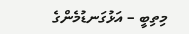މިތިބީ – އަޅުގަނޑުމެންގެ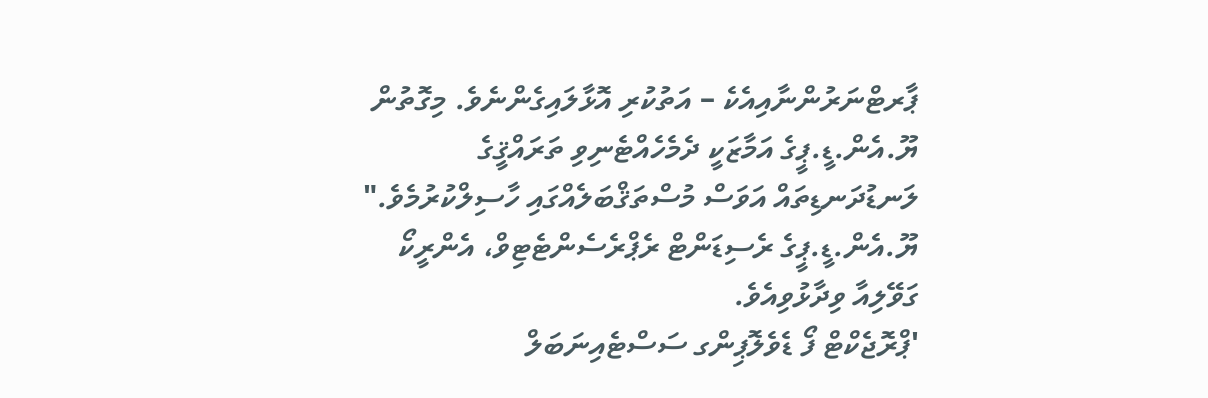ޕާރޓްނަރުންނާއިއެކެ – އަތުކުރި އޮޅާލައިގެންނެވެ. މިގޮތުން ޔޫ.އެން.ޑީ.ޕީގެ އަމާޒަކީ ދެމެހެއްޓެނިވި ތަރައްޤީގެ ލަނޑުދަނޑިތައް އަވަސް މުސްތަޤްބަލެއްގައި ހާސިލްކުރުމެވެ." ޔޫ.އެން.ޑީ.ޕީގެ ރެސިޑަންޓް ރެޕްރެސެންޓެޓިވް، އެންރީކޯ ގަވޭލިއާ ވިދާޅުވިއެވެ.
'ޕްރޮޖެކްޓް ފޯ ޑެވެލޮޕިންގ ސަސްޓެއިނަބަލް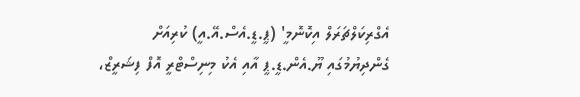އެގްރިކަލްޗަރަލް އިކޮނޮމީ' (ޕީ.ޑީ.އެސް.އޭ.އީ) ކުރިއަށް ގެންދިޔުމުގައި ޔޫ.އެން.ޑީ.ޕީ އާއި އެކު މިނިސްޓްރީ އޮފް ފިޝަރީޒް،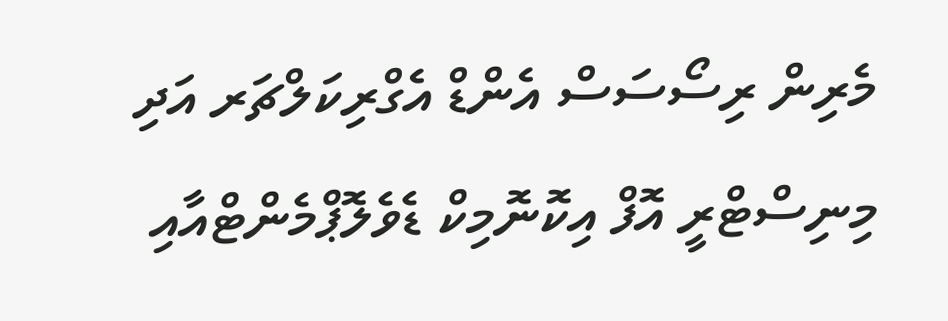މެރިން ރިސޯސަސް އެންޑް އެގްރިކަލްޗަރ އަދި މިނިސްޓްރީ އޮފް އިކޮނޮމިކް ޑެވެލޮޕްމެންޓްއާއި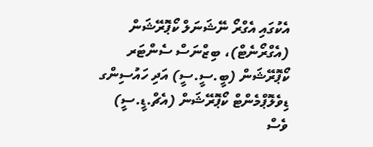އެކުގައި އެގްރޯ ނޭޝަނަލް ކޯޕޮރޭޝަން (އެގްރޯނެޓް)، ބިޒްނަސް ސެންޓަރ ކޯޕޮރޭޝަން (ބީ.ސީ.ސީ) އަދި ހައުސިންގ ޑިވެލޮޕްމެންޓް ކޯޕޮރޭޝަން (އެޗް.ޑީ.ސީ) ވެސް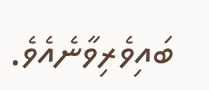ބައިވެރިވާނެއެވެ.